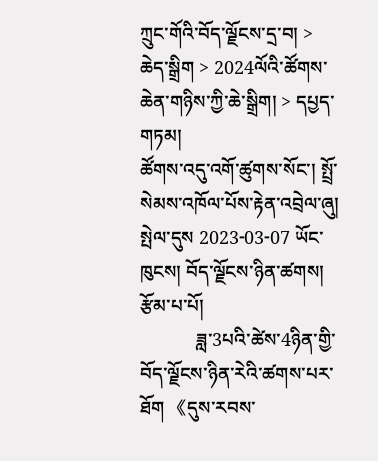ཀྲུང་གོའི་བོད་ལྗོངས་དྲ་བ། > ཆེད་སྒྲིག > 2024ལོའི་ཚོགས་ཆེན་གཉིས་ཀྱི་ཆེ་སྒྲིག། > དཔྱད་གཏམ།
ཚོགས་འདུ་འགོ་ཚུགས་སོང་། སྤྲོ་སེམས་འཁོལ་པོས་རྟེན་འབྲེལ་ཞུ།
སྤེལ་དུས 2023-03-07 ཡོང་ཁུངས། བོད་ལྗོངས་ཉིན་ཚགས། རྩོམ་པ་པོ།
            ཟླ་3པའི་ཚེས་4ཉིན་གྱི་བོད་ལྗོངས་ཉིན་རེའི་ཚགས་པར་ཐོག 《དུས་རབས་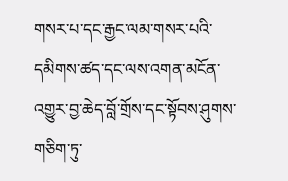གསར་པ་དང་རྒྱང་ལམ་གསར་པའི་དམིགས་ཚད་དང་ལས་འགན་མངོན་འགྱུར་བྱ་ཆེད་བློ་གྲོས་དང་སྟོབས་ཤུགས་གཅིག་ཏུ་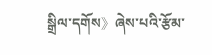སྒྲིལ་དགོས》ཞེས་པའི་རྩོམ་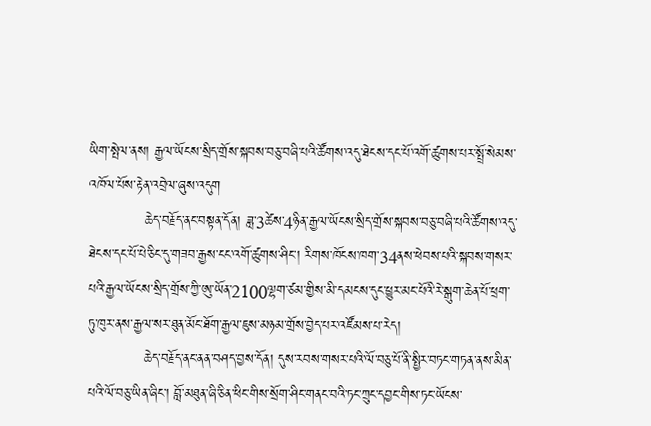ཡིག་སྤེལ་ནས། རྒྱལ་ཡོངས་སྲིད་གྲོས་སྐབས་བཅུ་བཞི་པའི་ཚོགས་འདུ་ཐེངས་དང་པོ་འགོ་ཚུགས་པར་སྤྲོ་སེམས་འཁོལ་པོས་རྟེན་འབྲེལ་ཞུས་འདུག
            ཆེད་བརྗོད་ནང་བསྟན་དོན། ཟླ་3ཚེས་4ཉིན་རྒྱལ་ཡོངས་སྲིད་གྲོས་སྐབས་བཅུ་བཞི་པའི་ཚོགས་འདུ་ཐེངས་དང་པོ་པེ་ཅིང་དུ་གཟབ་རྒྱས་ངང་འགོ་ཚུགས་ཤིང་། རིགས་ཁོངས་ཁག་34ནས་ཕེབས་པའི་སྐབས་གསར་པའི་རྒྱལ་ཡོངས་སྲིད་གྲོས་ཀྱི་ཨུ་ཡོན་2100ལྷག་ཙམ་གྱིས་མི་དམངས་དུང་ཕྱུར་མང་པོའི་རེ་སྒུག་ཆེན་པོ་ཕྲག་ཏུ་ཁུར་ནས་རྒྱལ་སར་ཐུན་མོང་ཐོག་རྒྱལ་ཇུས་མཉམ་གྲོས་བྱེད་པར་འཛོམས་པ་རེད།
            ཆེད་བརྗོད་ནང་ནན་བཤད་བྱས་དོན། དུས་རབས་གསར་པའི་ལོ་བཅུ་པོ་ནི་སྤྱིར་བཏང་གཏན་ནས་མིན་པའི་ལོ་བཅུ་ཡིན་ཞིང་། བློ་མཐུན་ཞི་ཅིན་ཕིང་གིས་སྲོག་ཤིང་གནང་བའི་ཏང་ཀྲུང་དབྱང་གིས་ཏང་ཡོངས་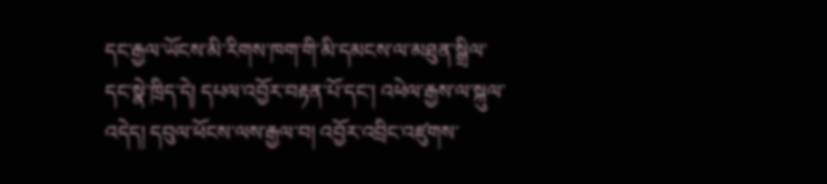དང་རྒྱལ་ཡོངས་མི་རིགས་ཁག་གི་མི་དམངས་ལ་མཐུན་སྒྲིལ་དང་སྣེ་ཁྲིད་དེ། དཔལ་འབྱོར་བརྟན་པོ་དང་། འཕེལ་རྒྱས་ལ་སྐུལ་འདེད། དབུལ་ཕོངས་ལས་རྒྱལ་བ། འབྱོར་འབྲིང་འཛུགས་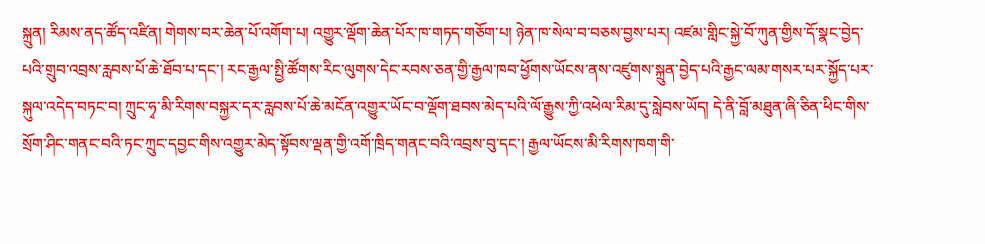སྐྲུན། རིམས་ནད་ཚོད་འཛིན། གེགས་བར་ཆེན་པོ་འགོག་པ། འགྱུར་ལྡོག་ཆེན་པོར་ཁ་གཏད་གཅོག་པ། ཉེན་ཁ་སེལ་བ་བཅས་བྱས་པར། འཛམ་གླིང་སྐྱེ་བོ་ཀུན་གྱིས་དོ་སྣང་བྱེད་པའི་གྲུབ་འབྲས་རླབས་པོ་ཆེ་ཐོབ་པ་དང་། རང་རྒྱལ་སྤྱི་ཚོགས་རིང་ལུགས་དེང་རབས་ཅན་གྱི་རྒྱལ་ཁབ་ཕྱོགས་ཡོངས་ནས་འཛུགས་སྐྲུན་བྱེད་པའི་རྒྱང་ལམ་གསར་པར་སྐྱོད་པར་སྐུལ་འདེད་བཏང་བ། ཀྲུང་ཧྭ་མི་རིགས་བསྐྱར་དར་རླབས་པོ་ཆེ་མངོན་འགྱུར་ཡོང་བ་ལྡོག་ཐབས་མེད་པའི་ལོ་རྒྱུས་ཀྱི་འཕེལ་རིམ་དུ་སླེབས་ཡོད། དེ་ནི་བློ་མཐུན་ཞི་ཅིན་ཕིང་གིས་སྲོག་ཤིང་གནང་བའི་ཏང་ཀྲུང་དབྱང་གིས་འགྱུར་མེད་སྟོབས་ལྡན་གྱི་འགོ་ཁྲིད་གནང་བའི་འབྲས་བུ་དང་། རྒྱལ་ཡོངས་མི་རིགས་ཁག་གི་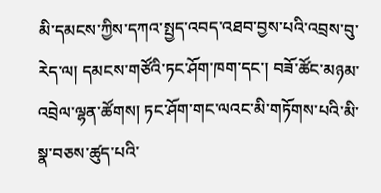མི་དམངས་ཀྱིས་དཀའ་སྤྱད་འབད་འཐབ་བྱས་པའི་འབྲས་བུ་རེད་ལ། དམངས་གཙོའི་ཏང་ཤོག་ཁག་དང་། བཟོ་ཚོང་མཉམ་འབྲེལ་ལྷན་ཚོགས། ཏང་ཤོག་གང་ལའང་མི་གཏོགས་པའི་མི་སྣ་བཅས་ཚུད་པའི་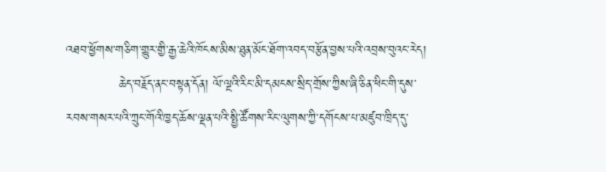འཐབ་ཕྱོགས་གཅིག་གྱུར་གྱི་རྒྱ་ཆེའི་ཁོངས་མིས་ཐུན་མོང་ཐོག་འབད་བརྩོན་བྱས་པའི་འབྲས་བུའང་རེད།
            ཆེད་བརྗོད་ནང་བསྟན་དོན། ལོ་ལྔའི་རིང་མི་དམངས་སྲིད་གྲོས་ཀྱིས་ཞི་ཅིན་ཕིང་གི་དུས་རབས་གསར་པའི་ཀྲུང་གོའི་ཁྱད་ཆོས་ལྡན་པའི་སྤྱི་ཚོགས་རིང་ལུགས་ཀྱི་དགོངས་པ་མཛུབ་ཁྲིད་དུ་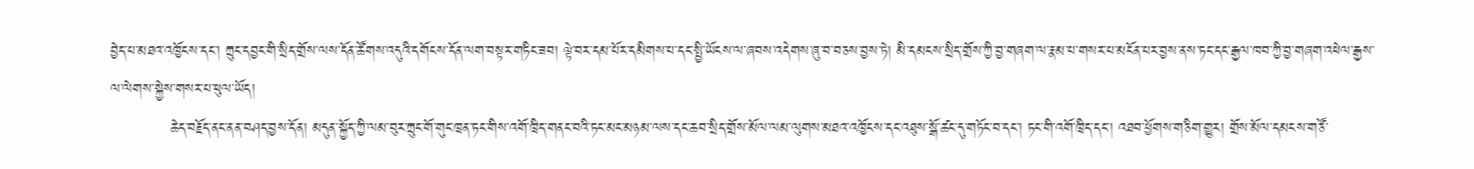བྱེད་པ་མཐའ་འཁྱོངས་དང་། ཀྲུང་དབྱང་གི་སྲིད་གྲོས་ལས་དོན་ཚོགས་འདུའི་དགོངས་དོན་ལག་བསྟར་གཏིང་ཟབ། ལྟེ་བར་དམ་པོར་དམིགས་པ་དང་སྤྱི་ཡོངས་ལ་ཞབས་འདེགས་ཞུ་བ་བཅས་བྱས་ཏེ། མི་དམངས་སྲིད་གྲོས་ཀྱི་བྱ་གཞག་ལ་རྣམ་པ་གསར་པ་མངོན་པར་བྱས་ནས་ཏང་དང་རྒྱལ་ཁབ་ཀྱི་བྱ་གཞག་འཕེལ་རྒྱས་ལ་ལེགས་སྐྱེས་གསར་པ་ཕུལ་ཡོད།
            ཆེད་བརྗོད་ནང་ནན་བཤད་བྱས་དོན། མདུན་སྐྱོད་ཀྱི་ལམ་བུར་ཀྲུང་གོ་གུང་ཁྲན་ཏང་གིས་འགོ་ཁྲིད་གནང་བའི་ཏང་མང་མཉམ་ལས་དང་ཆབ་སྲིད་གྲོས་མོལ་ལམ་ལུགས་མཐའ་འཁྱོངས་དང་འཐུས་སྒོ་ཚང་དུ་གཏོང་བ་དང་། ཏང་གི་འགོ་ཁྲིད་དང་། འཐབ་ཕྱོགས་གཅིག་གྱུར། གྲོས་མོལ་དམངས་གཙོ་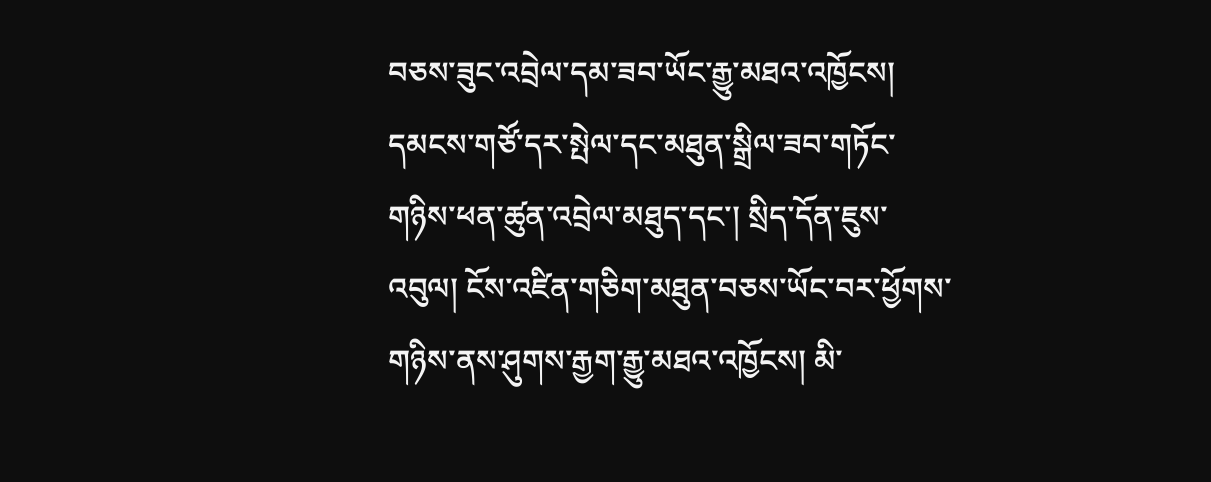བཅས་ཟུང་འབྲེལ་དམ་ཟབ་ཡོང་རྒྱུ་མཐའ་འཁྱོངས། དམངས་གཙོ་དར་སྤེལ་དང་མཐུན་སྒྲིལ་ཟབ་གཏོང་གཉིས་ཕན་ཚུན་འབྲེལ་མཐུད་དང་། སྲིད་དོན་ཇུས་འབུལ། ངོས་འཛིན་གཅིག་མཐུན་བཅས་ཡོང་བར་ཕྱོགས་གཉིས་ནས་ཤུགས་རྒྱག་རྒྱུ་མཐའ་འཁྱོངས། མི་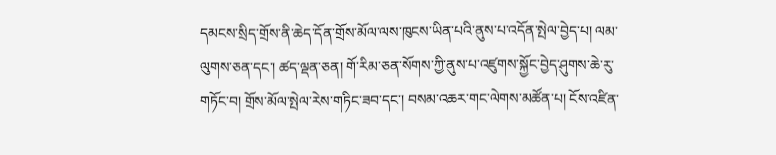དམངས་སྲིད་གྲོས་ནི་ཆེད་དོན་གྲོས་མོལ་ལས་ཁུངས་ཡིན་པའི་ནུས་པ་འདོན་སྤེལ་བྱེད་པ། ལམ་ལུགས་ཅན་དང་། ཚད་ལྡན་ཅན། གོ་རིམ་ཅན་སོགས་ཀྱི་ནུས་པ་འཛུགས་སྐྱོང་བྱེད་ཤུགས་ཆེ་རུ་གཏོང་བ། གྲོས་མོལ་སྤེལ་རེས་གཏིང་ཟབ་དང་། བསམ་འཆར་གང་ལེགས་མཚོན་པ། ངོས་འཛིན་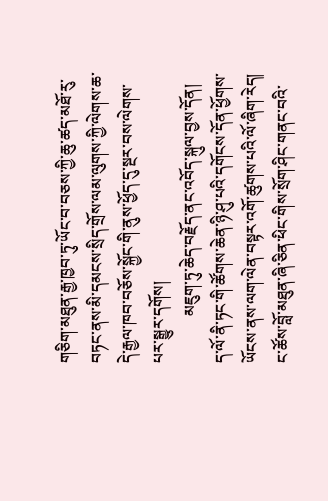གཅིག་མཐུན་རྒྱ་ཁྱབ་ཏུ་ཡོང་བ་བཅས་ཀྱི་ཆུ་ཚད་མཐོ་རུ་བཏང་ནས་མི་དམངས་སྲིད་གྲོས་ལམ་ལུགས་ཀྱི་ལེགས་ཆ་དེ་རྒྱལ་ཁབ་བཅོས་སྐྱོང་གི་ནུས་ཕྱོད་དུ་སྔར་བས་ལེགས་པར་སྒྱུར་དགོས།
            མཇུག་ཏུ་ཆེད་བརྗོད་ནང་འབོད་སྐུལ་བྱས་དོན། ད་ལོ་ནི་ཏང་གི་ཚོགས་ཆེན་ཉི་ཤུ་པའི་དགོངས་དོན་ཕྱོགས་ཡོངས་ནས་ལག་ལེན་བསྟར་འགོ་ཚུགས་པའི་ལོ་ཞིག་རེད། ང་ཚོས་བློ་མཐུན་ཞི་ཅིན་ཕིང་གིས་སྲོག་ཤིང་གནང་བའི་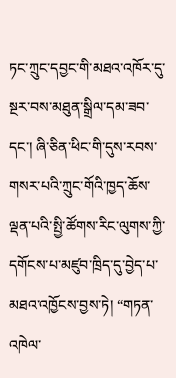ཏང་ཀྲུང་དབྱང་གི་མཐའ་འཁོར་དུ་སྔར་བས་མཐུན་སྒྲིལ་དམ་ཟབ་དང་། ཞི་ཅིན་ཕིང་གི་དུས་རབས་གསར་པའི་ཀྲུང་གོའི་ཁྱད་ཆོས་ལྡན་པའི་སྤྱི་ཚོགས་རིང་ལུགས་ཀྱི་དགོངས་པ་མཛུབ་ཁྲིད་དུ་བྱེད་པ་མཐའ་འཁྱོངས་བྱས་ཏེ། “གཏན་འཁེལ་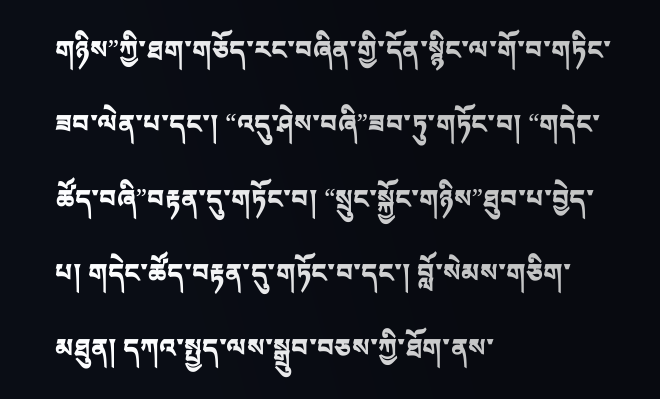གཉིས”ཀྱི་ཐག་གཅོད་རང་བཞིན་གྱི་དོན་སྙིང་ལ་གོ་བ་གཏིང་ཟབ་ལེན་པ་དང་། “འདུ་ཤེས་བཞི”ཟབ་ཏུ་གཏོང་བ། “གདེང་ཚོད་བཞི”བརྟན་དུ་གཏོང་བ། “སྲུང་སྐྱོང་གཉིས”ཐུབ་པ་བྱེད་པ། གདེང་ཚོད་བརྟན་དུ་གཏོང་བ་དང་། བློ་སེམས་གཅིག་མཐུན། དཀའ་སྤྱད་ལས་སྒྲུབ་བཅས་ཀྱི་ཐོག་ནས་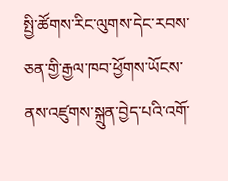སྤྱི་ཚོགས་རིང་ལུགས་དེང་རབས་ཅན་གྱི་རྒྱལ་ཁབ་ཕྱོགས་ཡོངས་ནས་འཛུགས་སྐྲུན་བྱེད་པའི་འགོ་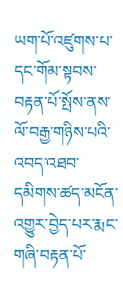ཡག་པོ་འཛུགས་པ་དང་གོམ་སྟབས་བརྟན་པོ་སྤོས་ནས་ལོ་བརྒྱ་གཉིས་པའི་འབད་འཐབ་དམིགས་ཚད་མངོན་འགྱུར་བྱེད་པར་རྨང་གཞི་བརྟན་པོ་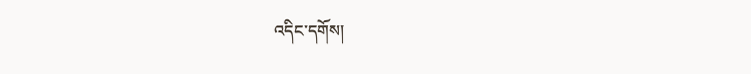འདིང་དགོས།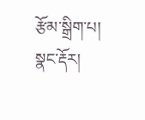རྩོམ་སྒྲིག་པ། སྣང་རྡོར།